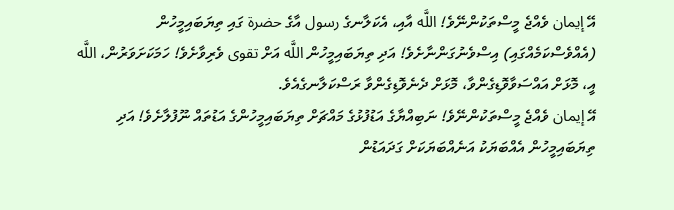އޭ إيمان ވެއްޖެ މީސްތަކުންނޭވެ! اللَّه އާއި، އެކަލާނގެ رسول އާގެ حضرة ގައި ތިޔަބައިމީހުން (އެއްވެސްކަމެއްގައި) އިސްވެނުގަންނާށެވެ! އަދި ތިޔަބައިމީހުން اللَّه އަށް تقوى ވެރިވާށެވެ! ހަމަކަށަވަރުން، اللَّه އީ، މޮޅަށް އައްސަވާވޮޑިގެންވާ، މޮޅަށް ދެނެވޮޑިގެންވާ ރަސްކަލާނގެއެވެ.
އޭ إيمان ވެއްޖެ މީސްތަކުންނޭވެ! ނަބިއްޔާގެ އަޑުފުޅުގެ މައްޗަށް ތިޔަބައިމީހުންގެ އަޑުތައް ނޫފުލާށެވެ! އަދި ތިޔަބައިމީހުން އެއްބަޔަކު އަނެއްބަޔަކަށް ގަދައަޑުން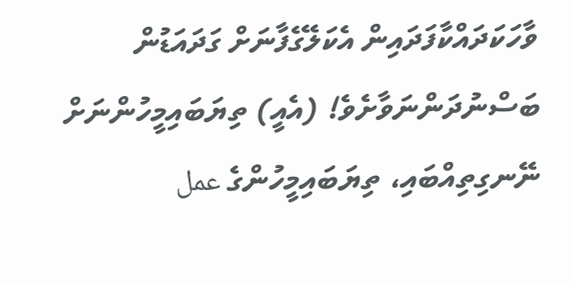ވާހަކަދައްކާފަދައިން އެކަލޭގެފާނަށް ގަދައަޑުން ބަސްނުދަންނަވާށެވެ! (އެއީ) ތިޔަބައިމީހުންނަށް ނޭނގިތިއްބައި، ތިޔަބައިމީހުންގެ عمل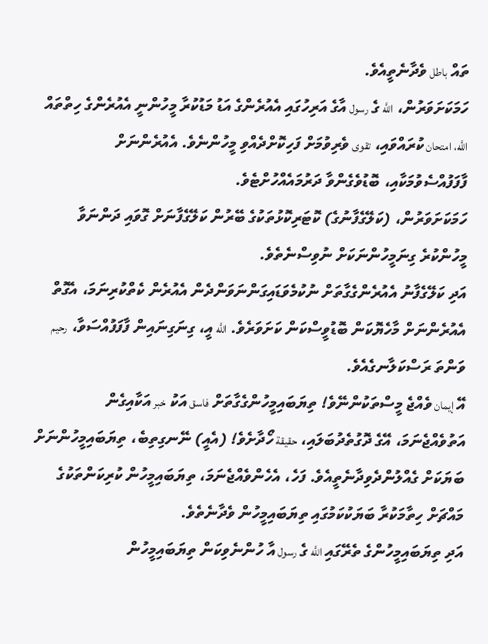ތައް باطل ވެދާނެތީއެވެ.
ހަމަކަށަވަރުން، اللَّه ގެ رسول އާގެ އަރިހުގައި އެއުރެންގެ އަޑު މަޑުކުރާ މީހުންނީ އެއުރެންގެ ހިތްތައް اللَّه، امتحان ކުރައްވައި، تقوى ވެރިވުމަށް ފަހިކޮށްދެއްވި މީހުންނެވެ. އެއުރެންނަށް ފާފަފުއްސެވުމަކާއި، ބޮޑުވެގެންވާ ދަރުމައެއްހުށްޓެވެ.
ހަމަކަށަވަރުން، (ކަލޭގެފާނުގެ) ކޮޓަރިކޮޅުތަކުގެ ބޭރުން ކަލޭގެފާނަށް ގޮވައި ދަންނަވާ މީހުންކުރެ ގިނަމީހުންނަކަށް ނުވިސްނެތެވެ.
އަދި ކަލޭގެފާނު އެއުރެންގެގާތަށް ނުކުމެވަޑައިގަންނަވަންދެން އެއުރެން ކެތްކުރިނަމަ، އެގޮތް އެއުރެންނަށް މާހެޔޮކަން ބޮޑުވީސްކަން ކަށަވަރެވެ. اللَّه އީ، ގިނަގިނައިން ފާފަފުއްސަވާ، رحيم ވަންތަ ރަސްކަލާނގެއެވެ.
އޭ إيمان ވެއްޖެ މީސްތަކުންނޭވެ! ތިޔަބައިމީހުންގެގާތަށް فاسق އަކު خبر އަކާއިގެން އަތުވެއްޖެނަމަ، އޭގެ ދޮގުތެދުބަލައި، حقيقة ހޯދާށެވެ! (އެއީ) ނޭނގިތިބެ، ތިޔަބައިމީހުންނަށް ބަޔަކަށް ގެއްލުންދެވިދާނެތީއެވެ. ފަހެ، އެހެންވެއްޖެނަމަ، ތިޔަބައިމީހުން ކުރިކަންތަކުގެ މައްޗަށް ހިތާމަކުރާ ބަޔަކުކަމުގައި ތިޔަބައިމީހުން ވެދާނެތެވެ.
އަދި ތިޔަބައިމީހުންގެ ތެރޭގައި اللَّه ގެ رسول އާ ހުންނެވިކަން ތިޔަބައިމީހުން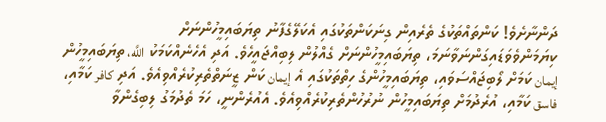ދަންނާށެވެ! ކަންތައްތަކުގެ ތެރެއިން ގިނަކަންތަކުގައި އެކަލޭގެފާނު ތިޔަބައިމީހުންނަށް ކިޔަމަންވެވަޑައިގަންނަވާނަމަ، ތިޔަބައިމީހުންނަށް ގެއްލުން ލިބިއްޖައީހެވެ. އަދި އެހެނެއްކަމަކު اللَّه، ތިޔަބައިމީހުން إيمان ކަމަށް ލޯބިޖައްސަވައި، ތިޔަބައިމީހުންގެ ހިތްތަކުގައި އެ إيمان ކަން ޒީނަތްތެރިކުރެއްވިއެވެ. އަދި كافر ކަމާއި، فاسق ކަމާއި، އުރެދުމަށް ތިޔަބައިމީހުން ނުރުހުންތެރިކުރެއްވިއެވެ. އެއުރެންނީ، ހަމަ ތެދުމަގު ލިބިގެންވާ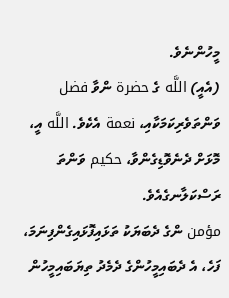މީހުންނެވެ.
(އެއީ) اللَّه ގެ حضرة ންވާ فضل ވަންތަވެރިކަމަކާއި، نعمة އެކެވެ. اللَّه އީ، މޮޅަށް ދެނެވޮޑިގެންވާ، حكيم ވަންތަ ރަސްކަލާނގެއެވެ.
مؤمن ންގެ ދެބަޔަކު ތަޅައިފޮޅައިގެންފިނަމަ، ފަހެ، އެ ދެބައިމީހުންގެ ދެމެދު ތިޔަބައިމީހުން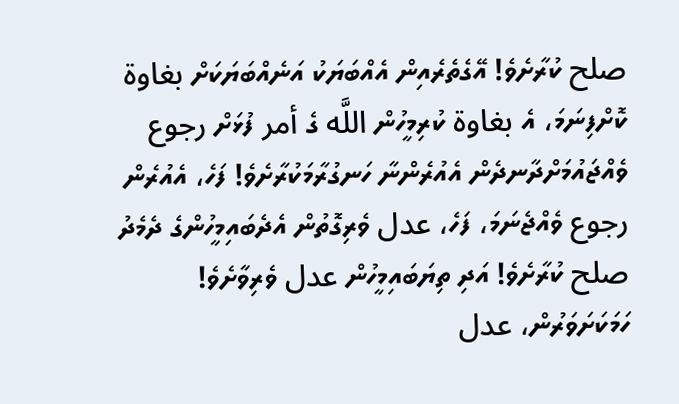صلح ކުރާށެވެ! އޭގެތެރެއިން އެއްބަޔަކު އަނެއްބަޔަކަށް بغاوة ކޮށްފިނަމަ، އެ بغاوة ކުރިމީހުން اللَّه ގެ أمر ފުޅަށް رجوع ވެއްޖައުމަށްދާނދެން އެއުރެންނާ ހަނގުރާމަކުރާށެވެ! ފަހެ، އެއުރެން رجوع ވެއްޖެނަމަ، ފަހެ، عدل ވެރިގޮތުން އެދެބައިމީހުންގެ ދެމެދު صلح ކުރާށެވެ! އަދި ތިޔަބައިމީހުން عدل ވެރިވާށެވެ! ހަމަކަށަވަރުން، عدل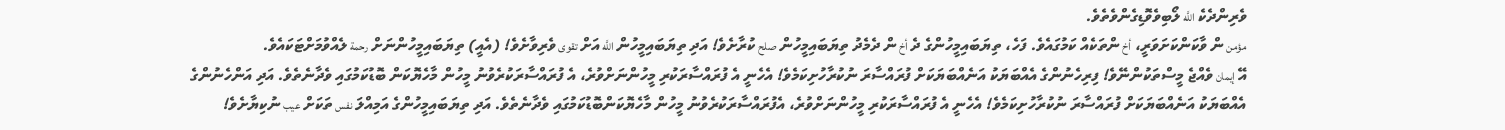ވެރިންދެކެ اللَّه ލޯބިވެވޮޑިގެންވެތެވެ.
مؤمن ން ވާކަންކަށަވަރީ، أخ ންތަކެއް ކަމުގައެވެ. ފަހެ، ތިޔަބައިމީހުންގެ ދެ أخ ން ދެމެދު ތިޔަބައިމީހުން صلح ކުރާށެވެ! އަދި ތިޔަބައިމީހުން اللَّه އަށް تقوى ވެރިވާށެވެ! (އެއީ) ތިޔަބައިމީހުންނަށް رحمة ލެއްވުމަށްޓަކައެވެ.
އޭ إيمان ވެއްޖެ މީސްތަކުންނޭވެ! ފިރިހެނުންގެ އެއްބަޔަކު އަނެއްބަޔަކަށް ފުރައްސާރަ ނުކުރާހުށިކަމެވެ! އެހެނީ އެ ފުރައްސާރަކުރި މީހުންނަށްވުރެ، އެ ފުރައްސާރަކުރެވުނު މީހުން މާހެޔޮކަން ބޮޑުކަމުގައި ވެދާނެތެވެ. އަދި އަންހެނުންގެ އެއްބަޔަކު އަނެއްބަޔަކަށް ފުރައްސާރަ ނުކުރާހުށިކަމެވެ! އެހެނީ އެ ފުރައްސާރަކުރި މީހުންނަށްވުރެ، އެފުރައްސާރަކުރެވުނު މީހުން މާހެޔޮކަންބޮޑުކަމުގައި ވެދާނެތެވެ. އަދި ތިޔަބައިމީހުންގެ އަމިއްލަ نفس ތަކަށް عيب ނުކިޔާށެވެ!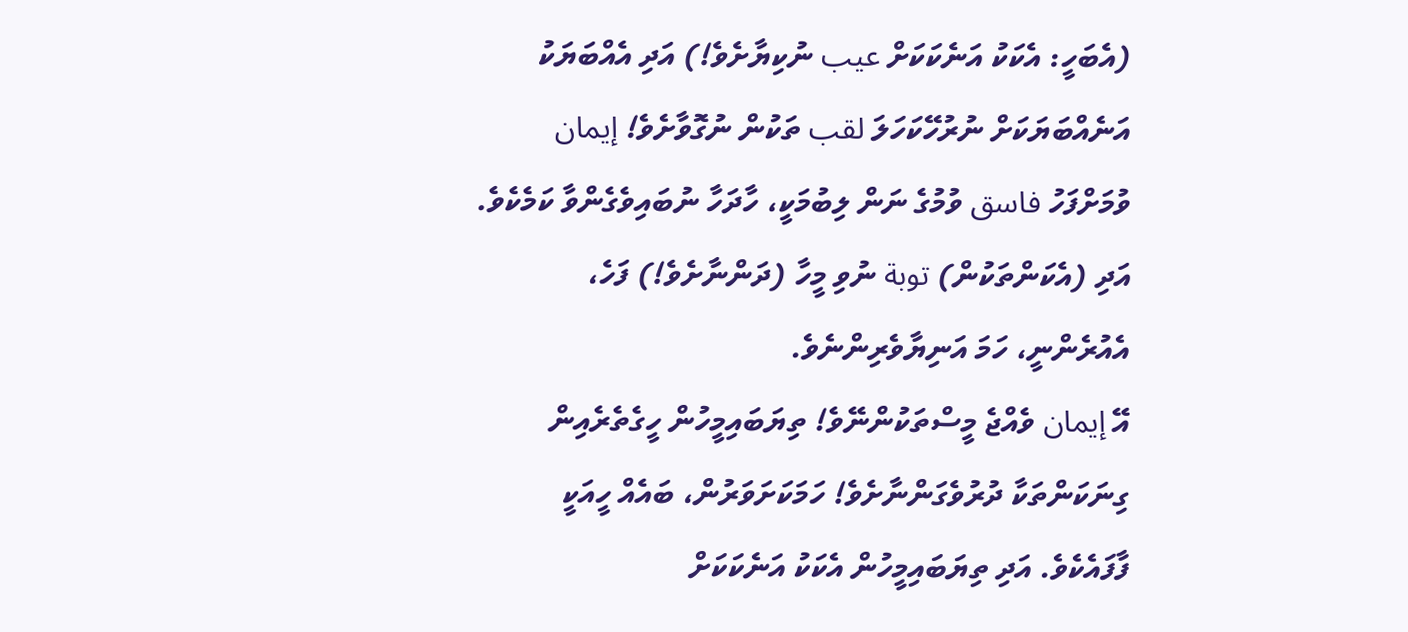(އެބަހީ: އެކަކު އަނެކަކަށް عيب ނުކިޔާށެވެ!) އަދި އެއްބަޔަކު އަނެއްބަޔަކަށް ނުރުހޭކަހަލަ لقب ތަކުން ނުގޮވާށެވެ! إيمان ވުމަށްފަހު فاسق ވުމުގެ ނަން ލިބުމަކީ، ހާދަހާ ނުބައިވެގެންވާ ކަމެކެވެ. އަދި (އެކަންތަކުން) توبة ނުވި މީހާ (ދަންނާށެވެ!) ފަހެ، އެއުރެންނީ، ހަމަ އަނިޔާވެރިންނެވެ.
އޭ إيمان ވެއްޖެ މީސްތަކުންނޭވެ! ތިޔަބައިމީހުން ހީގެތެރެއިން ގިނަކަންތަކާ ދުރުވެގަންނާށެވެ! ހަމަކަށަވަރުން، ބައެއް ހީއަކީ ފާފައެކެވެ. އަދި ތިޔަބައިމީހުން އެކަކު އަނެކަކަށް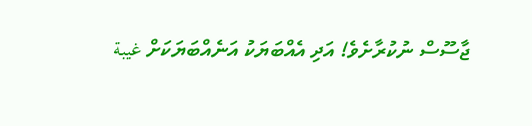ޖާސޫސް ނުކުރާށެވެ! އަދި އެއްބަޔަކު އަނެއްބަޔަކަށް غيبة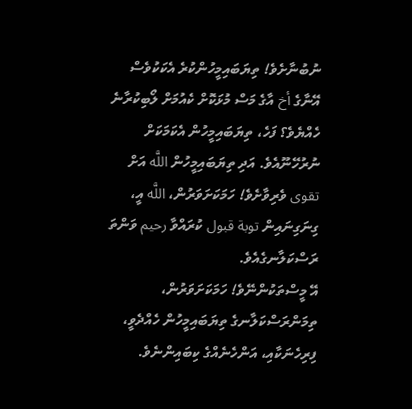ނުބުނާށެވެ! ތިޔަބައިމީހުންކުރެ އެކަކުވެސް އޭނާގެ أخ އާގެ މަސް މުޅަކޮށް ކެއުމަށް ލޯބިކުރާނެ ހެއްޔެވެ؟ ފަހެ، ތިޔަބައިމީހުން އެކަމަކަށް ނުރުހޭނޫއެވެ. އަދި ތިޔަބައިމީހުން اللَّه އަށް تقوى ވެރިވާށެވެ! ހަމަކަށަވަރުން، اللَّه އީ، ގިނަގިނައިން توبة قبول ކުރައްވާ رحيم ވަންތަ ރަސްކަލާނގެއެވެ.
އޭ މީސްތަކުންނޭވެ! ހަމަކަށަވަރުން، ތިމަންރަސްކަލާނގެ ތިޔަބައިމީހުން ހެއްދެވީ، ފިރިހެނަކާއި، އަންހެނެއްގެ ކިބައިންނެވެ.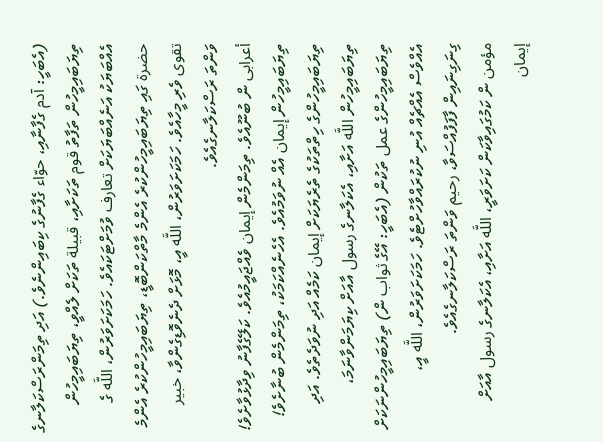(އެބަހީ: آدم ގެފާނާއި، حوّاء ގެފާނުގެ ކިބައިންނެވެ.) އަދި ތިމަންރަސްކަލާނގެ ތިޔަބައިމީހުން ތަފާތު قوم ތަކަށާއި، قبيلة ތަކަށް ލެއްވީ، ތިޔަބައިމީހުން އެއްބަޔަކު އަނެއްބަޔަކަށް تعارف ވުމަށްޓަކައެވެ. ހަމަކަށަވަރުން، اللَّه ގެ حضرة ގައި ތިޔަބައިމީހުންކުރެ އެންމެ މާތްކަންބޮޑީ، ތިޔަބައިމީހުންކުރެ އެންމެ تقوى ވެރި މީހާއެވެ. ހަމަކަށަވަރުން، اللَّه އީ، މޮޅަށް ދެނެވޮޑިގެންވާ، خبير ވަންތަ ރަސްކަލާނގެއެވެ.
أعرابى ން ބުނޫއެވެ. ތިމަންމެން إيمان ވެއްޖައީމުއެވެ. ކަލޭގެފާނު ވިދާޅުވާށެވެ! ތިޔަބައިމީހުން إيمان އެއް ނުވަމުއެވެ. އެހެނެއްކަމަކު، ތިމަންމެން ބުނާށެވެ! ތިޔަބައިމީހުންގެ ހިތްތަކުގެ ތެރެޔަކަށް إيمان ކަމެއް އަދި ނުވަދެތެވެ. އަދި ތިޔަބައިމީހުން اللَّه އަށާއި، އެކަލާނގެ رسول އާއަށް ކިޔަމަންވާނަމަ، ތިޔަބައިމީހުންގެ عمل ތަކުން (އެބަހީ: އޭގެ ثواب ން) ތިޔަބައިމީހުންނަކަށް އެއްވެސް އެއްޗެއް އުނި ނުކުރައްވާހުށްޓެވެ. ހަމަކަށަވަރުން، اللَّه އީ، ގިނަގިނައިން ފާފަފުއްސަވާ، رحيم ވަންތަ ރަސްކަލާނގެއެވެ.
مؤمن ން ކަމުގައިވާކަން ކަށަވަރީ، اللَّه އަށާއި، އެކަލާނގެ رسول އާއަށް إيمان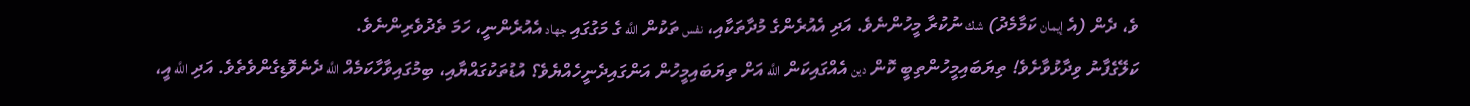ވެ، ދެން (އެ إيمان ކަމާމެދު) شك ނުކުރާ މީހުންނެވެ. އަދި އެއުރެންގެ މުދާތަކާއި، نفس ތަކުން اللَّه ގެ މަގުގައި جهاد އެއުރެންނީ، ހަމަ ތެދުވެރިންނެވެ.
ކަލޭގެފާނު ވިދާޅުވާށެވެ! ތިޔަބައިމީހުންތިބީ ކޮން دين އެއްގައިކަން اللَّه އަށް ތިޔަބައިމީހުން އަންގައިދެނީހެއްޔެވެ؟ އުޑުތަކުގައްޔާއި، ބިމުގައިވާހާކަމެއް اللَّه ދެނެވޮޑިގެންވެތެވެ. އަދި اللَّه އީ،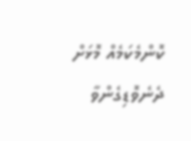ކޮންމެކަމެއް މޮޅަށް ދެނެވޮޑިގެންވާ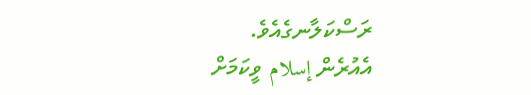ރަސްކަލާނގެއެވެ.
އެއުރެން إسلام ވީކަމަށް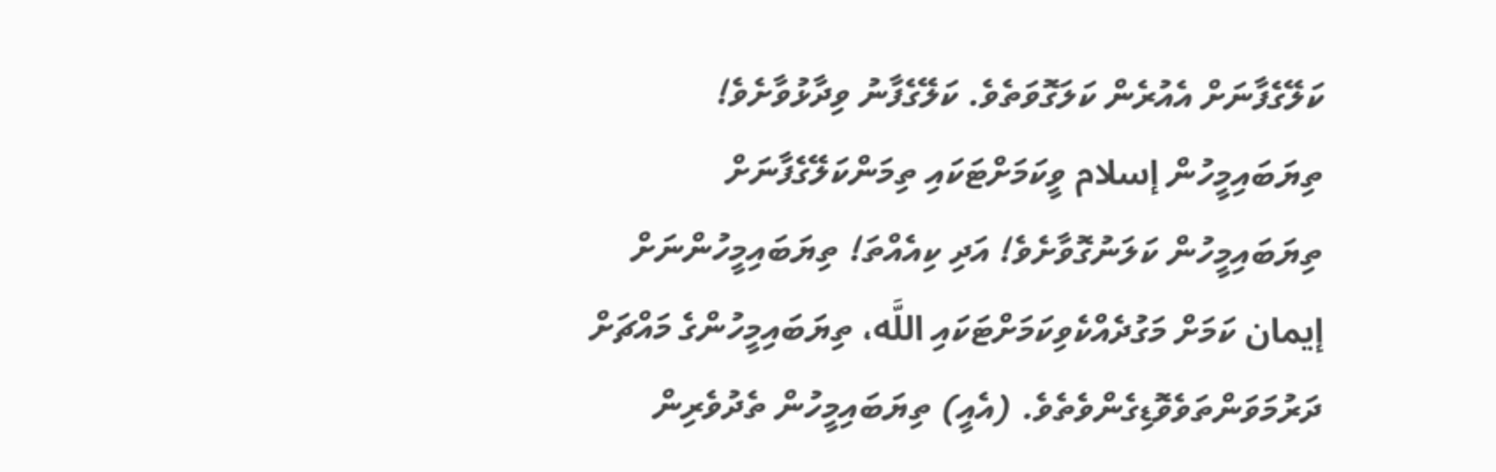ކަލޭގެފާނަށް އެއުރެން ކަލަގޮވަތެވެ. ކަލޭގެފާނު ވިދާޅުވާށެވެ! ތިޔަބައިމީހުން إسلام ވީކަމަށްޓަކައި ތިމަންކަލޭގެފާނަށް ތިޔަބައިމީހުން ކަލަނުގޮވާށެވެ! އަދި ކިއެއްތަ! ތިޔަބައިމީހުންނަށް إيمان ކަމަށް މަގުދެއްކެވިކަމަށްޓަކައި اللَّه، ތިޔަބައިމީހުންގެ މައްޗަށް ދަރުމަވަންތަވެވޮޑިގެންވެތެވެ. (އެއީ) ތިޔަބައިމީހުން ތެދުވެރިން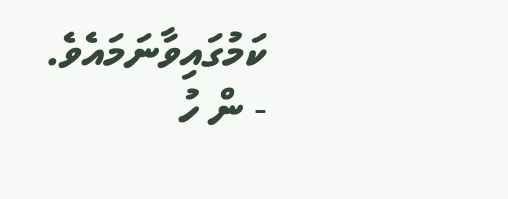ކަމުގައިވާނަމައެވެ.
- ން ހު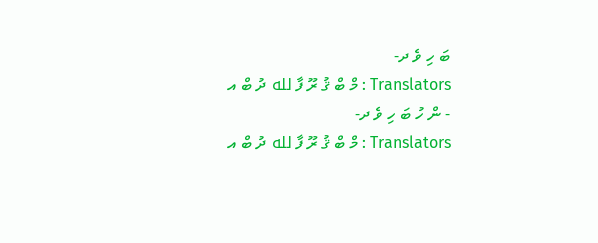ބަ ހި ވެ ދ-
Translators : މް ބް ޤު ރޫ ފާ لله ދު ބް އ
- ން ހު ބަ ހި ވެ ދ-
Translators : މް ބް ޤު ރޫ ފާ لله ދު ބް އ